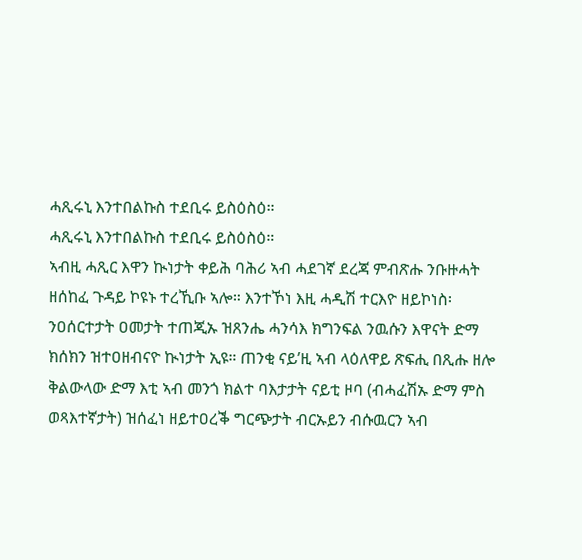ሓጺሩኒ እንተበልኩስ ተደቢሩ ይስዕስዕ።
ሓጺሩኒ እንተበልኩስ ተደቢሩ ይስዕስዕ።
ኣብዚ ሓጺር እዋን ኲነታት ቀይሕ ባሕሪ ኣብ ሓደገኛ ደረጃ ምብጽሑ ንቡዙሓት ዘሰከፈ ጉዳይ ኮዩኑ ተረኺቡ ኣሎ። እንተኾነ እዚ ሓዲሽ ተርእዮ ዘይኮነስ፡ ንዐሰርተታት ዐመታት ተጠጂኡ ዝጸንሔ ሓንሳእ ክግንፍል ንዉሱን እዋናት ድማ ክሰክን ዝተዐዘብናዮ ኲነታት ኢዩ። ጠንቂ ናይ’ዚ ኣብ ላዕለዋይ ጽፍሒ በጺሑ ዘሎ ቅልውላው ድማ እቲ ኣብ መንጎ ክልተ ባእታታት ናይቲ ዞባ (ብሓፈሽኡ ድማ ምስ ወጻእተኛታት) ዝሰፈነ ዘይተዐረቕ ግርጭታት ብርኡይን ብሱዉርን ኣብ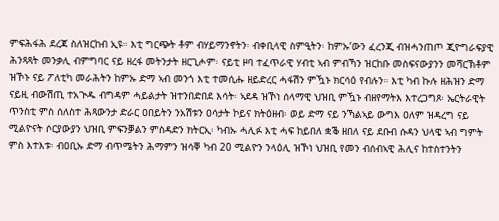ምፍሕፋሕ ደረጃ ስለዝርከብ ኢዩ። እቲ ግርጭት ቶም ብሃይማንኖትን፡ ብቀቢላዊ ስምዒትን፡ ከምኡ’ውን ፈረንጂ ብዝሓንጠጦ ጂዮግራፍያዊ ሕንጻጻት መንቃሊ ብምግባር ናይ ዘረፋ መትንታት ዘርጊሖም፡ ናይቲ ዞባ ተፈጥራዊ ሃብቲ ኣብ ምብኻን ዝርከቡ መስፍናውያንን መሻርኽቶም ዝኾኑ ናይ ፖለቲካ መራሕትን ከምኡ ድማ ኣብ መንጎ እቲ ተመሲሑ ዘይድረር ሓፋሽን ምዃኑ ክርሳዕ የብሉን። እቲ ካብ ኩሉ ዘሕዝን ድማ ናይዚ ብውሽጢ ተአጒዱ ብግዳም ሓይልታት ዝተንበድበደ እሳት፡ ኣደዳ ዝኾነ ሰላማዊ ህዝቢ ምዃኑ ብዘየማትእ እተረጋግጾ፡ ኤርትራዊት ጥንስቲ ምስ ሰለስተ ሕጻውንታ ድራር ዐበይትን ንአሽቱን ዐሳታት ኮይና ክትዕዘብ፡ ወይ ድማ ናይ ንኻልኣይ ውግእ ዐለም ዝዳረግ ናይ ሚልዮናት ሶርያውያን ህዝቢ ምፍንቓልን ምስዳድን ክትርኢ፡ ካብኡ ሓሊፉ እቲ ሓፍ ከይበለ ቋቕ ዘበለ ናይ ደቡብ ሱዳን ህላዌ ኣብ ግምት ምስ እተእቱ፡ ብዐቢኡ ድማ ብጥሜትን ሕማምን ዝሳቐ ካብ 20 ሚልዮን ንላዕሊ ዝኾነ ህዝቢ የመን ብሰብኣዊ ሕሊና ከተስተንትን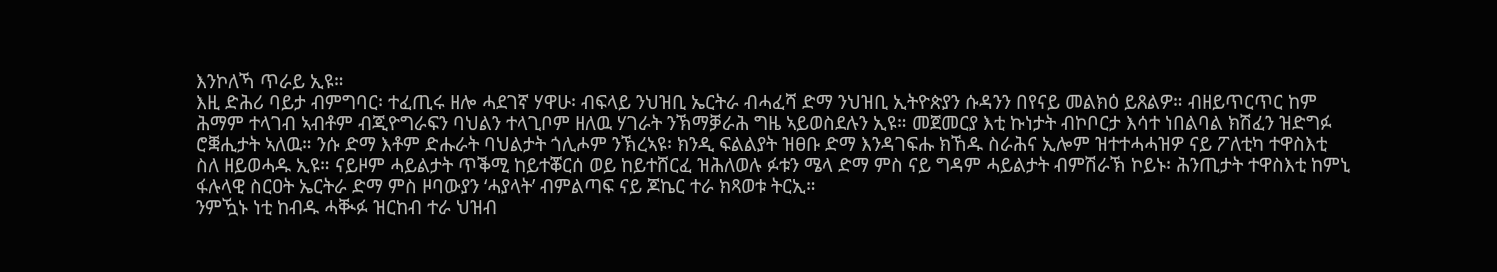እንኮለኻ ጥራይ ኢዩ።
እዚ ድሕሪ ባይታ ብምግባር፡ ተፈጢሩ ዘሎ ሓደገኛ ሃዋሁ፡ ብፍላይ ንህዝቢ ኤርትራ ብሓፈሻ ድማ ንህዝቢ ኢትዮጵያን ሱዳንን በየናይ መልክዕ ይጸልዎ። ብዘይጥርጥር ከም ሕማም ተላገብ ኣብቶም ብጂዮግራፍን ባህልን ተላጊቦም ዘለዉ ሃገራት ንኽማቓራሕ ግዜ ኣይወስደሉን ኢዩ። መጀመርያ እቲ ኩነታት ብኮቦርታ እሳተ ነበልባል ክሽፈን ዝድግፉ ሮቛሒታት ኣለዉ። ንሱ ድማ እቶም ድሑራት ባህልታት ጎሊሖም ንኽረኣዩ፡ ክንዲ ፍልልያት ዝፀቡ ድማ እንዳገፍሑ ክኸዱ ስራሕና ኢሎም ዝተተሓሓዝዎ ናይ ፖለቲካ ተዋስእቲ ስለ ዘይወሓዱ ኢዩ። ናይዞም ሓይልታት ጥቕሚ ከይተቖርሰ ወይ ከይተሸርፈ ዝሕለወሉ ፉቱን ሜላ ድማ ምስ ናይ ግዳም ሓይልታት ብምሽራኽ ኮይኑ፡ ሕንጢታት ተዋስእቲ ከምኒ ፋሉላዊ ስርዐት ኤርትራ ድማ ምስ ዞባውያን ‘ሓያላት’ ብምልጣፍ ናይ ጆኬር ተራ ክጻወቱ ትርኢ።
ንምዃኑ ነቲ ከብዱ ሓቚፉ ዝርከብ ተራ ህዝብ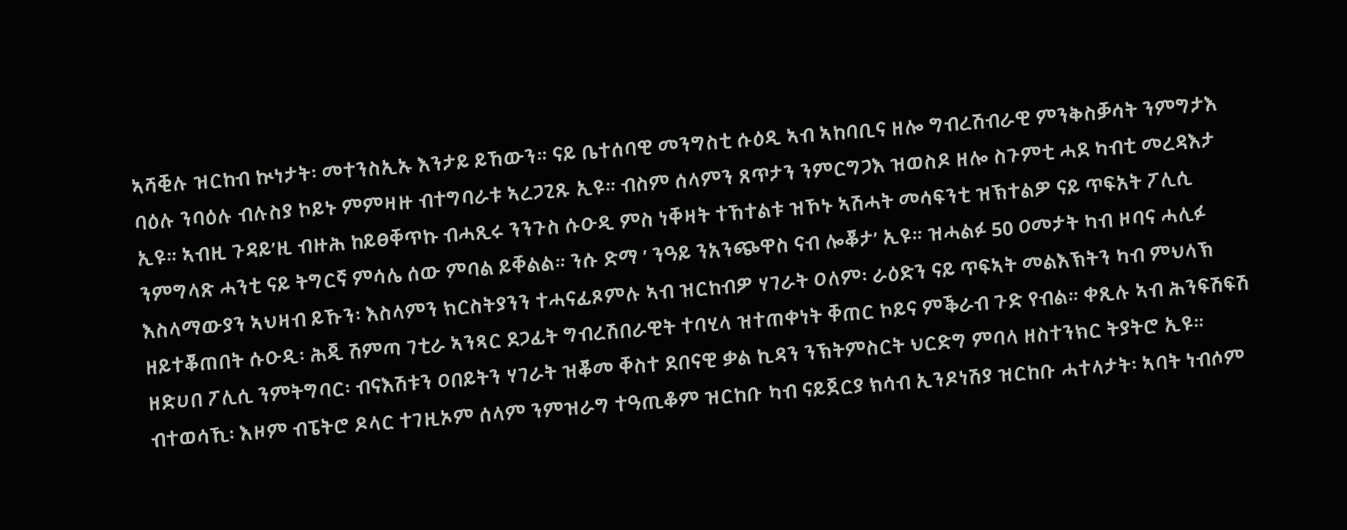ኣሻቒሉ ዝርከብ ኲነታት፡ መተንስኢኡ እንታይ ይኸውን። ናይ ቤተሰባዊ መንግስቲ ሱዕዲ ኣብ ኣከባቢና ዘሎ ግብረሽብራዊ ምንቅስቓሳት ንምግታእ ባዕሉ ንባዕሉ ብሉስያ ኮይኑ ምምዛዙ ብተግባራቱ ኣረጋጊጹ ኢዩ። ብስም ሰላምን ጸጥታን ንምርግጋእ ዝወስዶ ዘሎ ስጉምቲ ሓደ ካብቲ መረዳእታ ኢዩ። ኣብዚ ጉዳይ’ዚ ብዙሕ ከይፀቐጥኩ ብሓጺሩ ንንጉስ ሱዑዲ ምስ ነቐዛት ተኸተልቱ ዝኾኑ ኣሽሓት መሳፍንቲ ዝኽተልዎ ናይ ጥፍአት ፖሊሲ ንምግላጽ ሓንቲ ናይ ትግርኛ ምሳሌ ሰው ምባል ይቐልል። ንሱ ድማ ’ ንዓይ ንአንጭዋስ ናብ ሎቖታ’ ኢዩ። ዝሓልፉ 50 ዐመታት ካብ ዞባና ሓሊፉ እስላማውያን ኣህዛብ ይኹን፡ እስላምን ክርስትያንን ተሓናፊጾምሉ ኣብ ዝርከብዎ ሃገራት ዐለም፡ ራዕድን ናይ ጥፍኣት መልእኽትን ካብ ምህላኽ ዘይተቖጠበት ሱዑዲ፡ ሕጂ ሽምጣ ገቲራ ኣንጻር ደጋፊት ግብረሽበራዊት ተባሂላ ዝተጠቀነት ቐጠር ኮይና ምቕራብ ጉድ የብል። ቀጺሉ ኣብ ሕንፍሽፍሽ ዘድሀበ ፖሊሲ ንምትግባር፡ ብናእሽቱን ዐበይትን ሃገራት ዝቖመ ቐስተ ደበናዊ ቃል ኪዳን ንኽትምስርት ህርድግ ምባላ ዘስተንክር ትያትሮ ኢዩ። ብተወሳኺ፡ እዞም ብፔትሮ ዶላር ተገዚኦም ሰላም ንምዝራግ ተዓጢቆም ዝርከቡ ካብ ናይጀርያ ክሳብ ኢንዶነሽያ ዝርከቡ ሓተላታት፡ ኣባት ነብሶም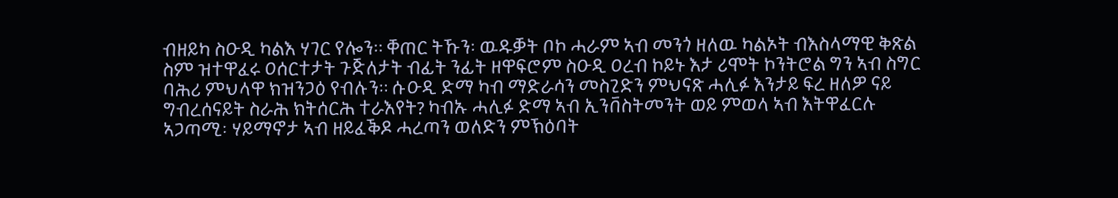ብዘይካ ስዑዲ ካልእ ሃገር የሎን። ቐጠር ትኹን፡ ዉዱቓት ቦኮ ሓራም ኣብ መንጎ ዘለዉ ካልኦት ብእስላማዊ ቅጽል ስም ዝተዋፈሩ ዐሰርተታት ጉጅለታት ብፊት ንፊት ዘዋፍሮም ስዑዲ ዐረብ ኮይኑ እታ ሪሞት ኮንትሮል ግን ኣብ ስግር ባሕሪ ምህላዋ ክዝንጋዕ የብሉን። ሱዑዲ ድማ ካብ ማድራሳን መስጊድን ምህናጽ ሓሊፉ እንታይ ፍረ ዘለዎ ናይ ግብረሰናይት ስራሕ ክትሰርሕ ተራእየት? ካብኡ ሓሊፉ ድማ ኣብ ኢንቨስትመንት ወይ ምወላ ኣብ እትዋፈርሉ ኣጋጣሚ፡ ሃይማኖታ ኣብ ዘይፈቕዶ ሓረጣን ወለድን ምኽዕባት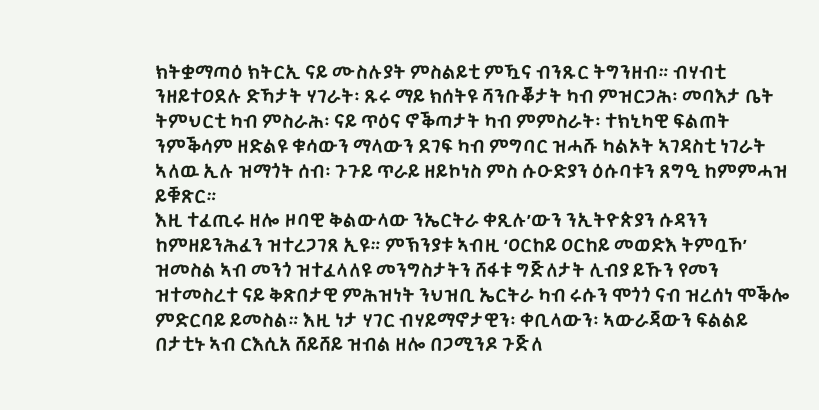ክትቋማጣዕ ክትርኢ ናይ ሙስሉያት ምስልይቲ ምዃና ብንጹር ትግንዘብ። ብሃብቲ ንዘይተዐደሉ ድኻታት ሃገራት፡ ጹሩ ማይ ክሰትዩ ሻንቡቖታት ካብ ምዝርጋሕ፡ መባእታ ቤት ትምህርቲ ካብ ምስራሕ፡ ናይ ጥዕና ኖቕጣታት ካብ ምምስራት፡ ተክኒካዊ ፍልጠት ንምቕሳም ዘድልዩ ቁሳውን ማላውን ደገፍ ካብ ምግባር ዝሓሹ ካልኦት ኣገዳስቲ ነገራት ኣለዉ ኢሉ ዝማጎት ሰብ፡ ጉጉይ ጥራይ ዘይኮነስ ምስ ሱዑድያን ዕሱባቱን ጸግዒ ከምምሓዝ ይቑጽር።
እዚ ተፈጢሩ ዘሎ ዞባዊ ቅልውላው ንኤርትራ ቀጺሉ’ውን ንኢትዮጵያን ሱዳንን ከምዘይንሕፈን ዝተረጋገጸ ኢዩ። ምኽንያቱ ኣብዚ ‘ዐርከይ ዐርከይ መወድእ ትምቧኾ’ ዝመስል ኣብ መንጎ ዝተፈላለዩ መንግስታትን ሸፋቱ ግጅለታት ሊብያ ይኹን የመን ዝተመስረተ ናይ ቅጽበታዊ ምሕዝነት ንህዝቢ ኤርትራ ካብ ሩሱን ሞጎጎ ናብ ዝረሰነ ሞቕሎ ምድርባይ ይመስል። እዚ ነታ ሃገር ብሃይማኖታዊን፡ ቀቢላውን፡ ኣውራጃውን ፍልልይ በታቲኑ ኣብ ርእሲአ ሸይሸይ ዝብል ዘሎ በጋሚንዶ ጉጅለ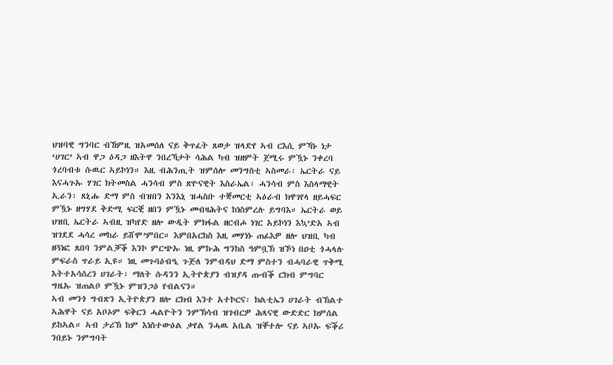ህዝባዊ ግንባር ብኸምዚ ዝአመሰለ ናይ ቅጥፈት ጸወታ ዝላድየ ኣብ ርእሲ ምኻኑ ነታ ‘ሀገር’ ኣብ ዋጋ ዕዳጋ ዘእትዋ ንበረኻታት ሳሕል ካብ ዝዘምት ጀሚሩ ምዃኑ ንቀረባ ጎረባብቱ ሱዉር ኣይኮነን። እዚ ብሕንጢት ዝምሰሎ መንግስቲ ኣስመራ፡ ኤርትራ ናይ እናሓጉኡ ሃገር ክትመስል ሓንሳብ ምስ ጽዮናዊት እስራኤል፡ ሓንሳብ ምስ እስላማዊት ኢራን፡ ጸኒሑ ድማ ምስ ብዝበን እንእኒ ዝሓስቡ ተቛመርቲ ኣዕራብ ክዋገየላ ዘይሓፍር ምዃኑ ዘግሃደ ቅድሚ ፍርቒ ዘበን ምዃኑ መብዛሕትና ከነስምረሉ ይግባእ። ኤርትራ ወይ ህዝቢ ኤርትራ ኣብዚ ዝካየድ ዘሎ ውዲት ምክፋል ዘርብሖ ነገር አይኮነን እኳ’ድአ ኣብ ዝገደደ ሓሳረ መከራ ይሸሞ’ምበር። እምበአርከስ እዚ መሃነኑ ጠፊእዎ ዘሎ ህዝቢ ካብ ዘጓነፎ ጸበባ ንምልቓቕ እንኮ ምርጭኡ ነዚ ምኩሕ ግንከስ ዓምቧኽ ዝኾነ በዐቲ ጎሓላሉ ምፍራስ ጥራይ ኢዩ። ነዚ መጉባዕብዒ ጉጅለ ንምብዳህ ድማ ምስተን ብሓባራዊ ጥቅሚ እትተአሳሰረን ሀገራት፡ ማለት ሱዳንን ኢትዮጵያን ብዝያዳ ጡብቕ ርክብ ምግባር ግዜኡ ዝጠልቦ ምዃኑ ምዝንጋዕ የብልናን።
ኣብ መንጎ ግብጽን ኢትዮጵያን ዘሎ ርክብ እንተ አተኮርና፡ ክልቲኤን ሀገራት ብኽልተ ኣሕዋት ናይ አቦኦም ፍቅርን ሓልዮትን ንምኽሳብ ዝገብርዎ ሕጻናዊ ውድድር ክምሰል ይከኣል። ኣብ ታሪኽ ከም እነስተውዕል ቃየል ንሓዉ አቤል ዝቐተሎ ናይ ኣቦኡ ፍቕሪ ንበይኑ ንምግባት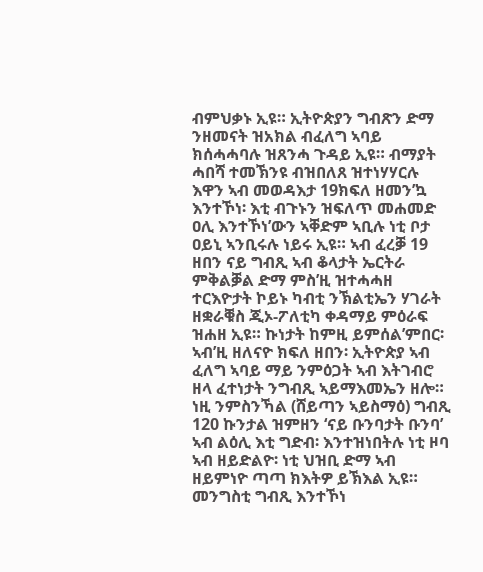ብምህቃኑ ኢዩ። ኢትዮጵያን ግብጽን ድማ ንዘመናት ዝአክል ብፈለግ ኣባይ ክሰሓሓባሉ ዝጸንሓ ጉዳይ ኢዩ። ብማያት ሓበሻ ተመኽንዩ ብዝበለጸ ዝተነሃሃርሉ እዋን ኣብ መወዳእታ 19ክፍለ ዘመን’ኳ እንተኾነ፡ እቲ ብጉኑን ዝፍለጥ መሐመድ ዐሊ እንተኾነ’ውን ኣቐድም ኣቢሉ ነቲ ቦታ ዐይኒ ኣንቢሩሉ ነይሩ ኢዩ። ኣብ ፈረቓ 19 ዘበን ናይ ግብጺ ኣብ ቆላታት ኤርትራ ምቅልቓል ድማ ምስ’ዚ ዝተሓሓዘ ተርእዮታት ኮይኑ ካብቲ ንኽልቲኤን ሃገራት ዘቋራቑስ ጂኦ-ፖለቲካ ቀዳማይ ምዕራፍ ዝሐዘ ኢዩ። ኩነታት ከምዚ ይምሰል’ምበር፡ ኣብ’ዚ ዘለናዮ ክፍለ ዘበን፡ ኢትዮጵያ ኣብ ፈለግ ኣባይ ማይ ንምዕጋት ኣብ እትገብሮ ዘላ ፈተነታት ንግብጺ ኣይማእመኤን ዘሎ። ነዚ ንምስንኻል (ሸይጣን ኣይስማዕ) ግብጺ 120 ኩንታል ዝምዘን ‘ናይ ቡንባታት ቡንባ’ ኣብ ልዕሊ እቲ ግድብ፡ እንተዝነበትሉ ነቲ ዞባ ኣብ ዘይድልዮ፡ ነቲ ህዝቢ ድማ ኣብ ዘይምነዮ ጣጣ ክእትዎ ይኽእል ኢዩ። መንግስቲ ግብጺ እንተኾነ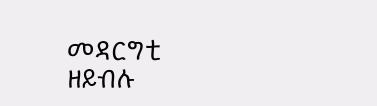መዳርግቲ ዘይብሉ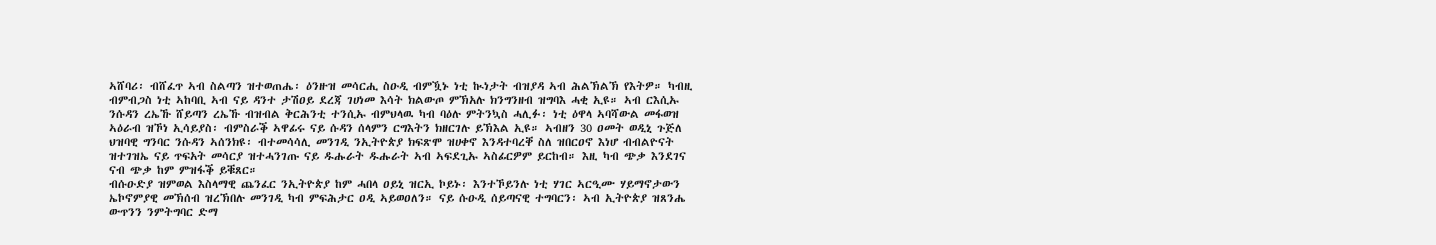ኣሸባሪ፡ ብሸፈጥ ኣብ ስልጣን ዝተወጠሔ፡ ዕንዙዝ መሳርሒ ስዑዲ ብምዃኑ ነቲ ኲነታት ብዝያዳ ኣብ ሕልኽልኽ የእትዎ። ካብዚ ብምብጋስ ነቲ ኣከባቢ ኣብ ናይ ዳንተ ታሽዐይ ደረጃ ገሀነመ እሳት ክልውጦ ምኽአሉ ክንግንዘብ ዝግባእ ሓቂ ኢዩ። ኣብ ርእሲኡ ንሱዳን ረኤኹ ሸይጣን ረኤኹ ብዝብል ቅርሕንቲ ተንሲኡ ብምህላዉ ካብ ባዕሉ ምትንኳስ ሓሊፉ፡ ነቲ ዕዋላ ኣባሻውል መፋወዝ ኣዕራብ ዝኾነ ኢሳይያስ፡ ብምስራቕ ኣዋፊሩ ናይ ሱዳን ሰላምን ርግእትን ክዘርገሉ ይኽእል ኢዩ። ኣብዘን 30 ዐመት ወዲኒ ጉጅለ ህዝባዊ ግንባር ንሱዳን ኣሰንክዩ፡ ብተመሳሳሊ መንገዲ ንኢትዮጵያ ክፍጽሞ ዝሀቀኖ እንዳተባረቐ ስለ ዝበርዐኖ እነሆ ብብልዮናት ዝተገዝኤ ናይ ጥፍአት መሳርያ ዝተሓንገጡ ናይ ዱሑራት ዱሑራት ኣብ ኣፍደጊኡ ኣስፊርዎም ይርከብ። እዚ ካብ ጭቃ እንደገና ናብ ጭቃ ከም ምዝፋቕ ይቑጸር።
ብሱዑድያ ዝምወል እስላማዊ ጨንፈር ንኢትዮጵያ ከም ሓበላ ዐይኒ ዝርኢ ኮይኑ፡ እንተኾይንሉ ነቲ ሃገር ኣርዒሙ ሃይማኖታውን ኤኮኖምያዊ መኽሰብ ዝረኽበሉ መንገዲ ካብ ምፍሕታር ዐዲ ኣይወዐለን። ናይ ሱዑዲ ሰይጣናዊ ተግባርን፡ ኣብ ኢትዮጵያ ዝጸንሔ ውጥንን ንምትግባር ድማ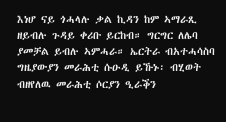እነሆ ናይ ጎሓላሉ ቃል ኪዳን ከም ኣማራጺ ዘይብሉ ጉዳይ ቀሪቡ ይርከብ። ግርግር ለሌባ ያመቻል ይብሉ ኣምሓራ። ኤርትራ ብአተሓሳስባ ግዜያውያን መራሕቲ ሱዑዲ ይኹኑ፡ ብሂወት ብዘየለዉ መራሕቲ ሶርያን ዒራቕን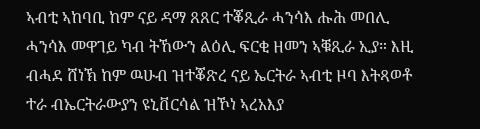ኣብቲ ኣከባቢ ከም ናይ ዳማ ጸጸር ተቖጺራ ሓንሳእ ሑሕ መበሊ ሓንሳእ መዋገይ ካብ ትኸውን ልዕሊ ፍርቂ ዘመን ኣቑጺራ ኢያ። እዚ ብሓደ ሸነኽ ከም ዉሁብ ዝተቖጽረ ናይ ኤርትራ ኣብቲ ዞባ እትጻወቶ ተራ ብኤርትራውያን ዩኒቨርሳል ዝኾነ ኣረአእያ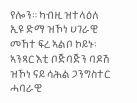የሎን። ካብዚ ዝተላዕለ ኢዩ ድማ ዝኾነ ሀገራዊ መኸተ ፍረ ኣልቦ ኮይኑ፡ ኣንጻር እቲ ቦጅባጅን ባዶሽ ዝኾነ ናይ ሳሕል ጋንግስተር ሓባራዊ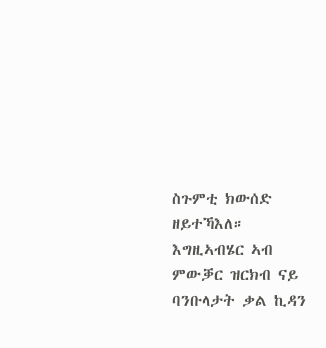ስጉምቲ ክውሰድ ዘይተኻእለ።
እግዚኣብሄር ኣብ ምውቓር ዝርክብ ናይ ባንቡላታት ቃል ኪዳን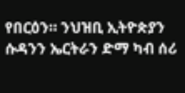የበርዕን። ንህዝቢ ኢትዮጵያን ሱዳንን ኤርትራን ድማ ካብ ሰሪ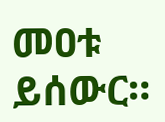መዐቱ ይሰውር።